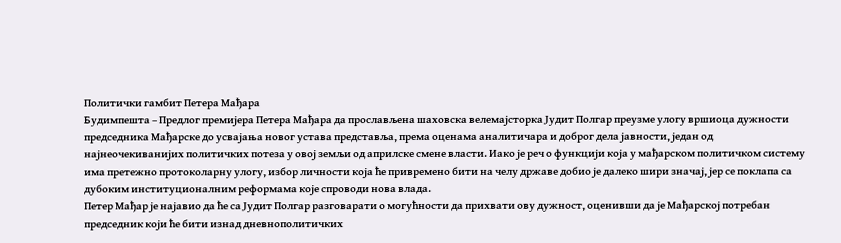Политички гамбит Петера Мађара
Будимпешта – Предлог премијера Петера Мађара да прослављена шаховска велемајсторка Јудит Полгар преузме улогу вршиоца дужности председника Мађарске до усвајања новог устава представља, према оценама аналитичара и доброг дела јавности, један од најнеочекиванијих политичких потеза у овој земљи од априлске смене власти. Иако је реч о функцији која у мађарском политичком систему има претежно протоколарну улогу, избор личности која ће привремено бити на челу државе добио је далеко шири значај, јер се поклапа са дубоким институционалним реформама које спроводи нова влада.
Петер Мађар је најавио да ће са Јудит Полгар разговарати о могућности да прихвати ову дужност, оценивши да је Мађарској потребан председник који ће бити изнад дневнополитичких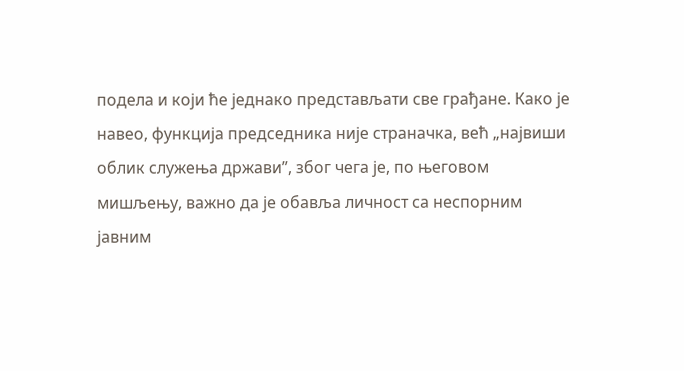подела и који ће једнако представљати све грађане. Како је навео, функција председника није страначка, већ „највиши облик служења држави”, због чега је, по његовом мишљењу, важно да је обавља личност са неспорним јавним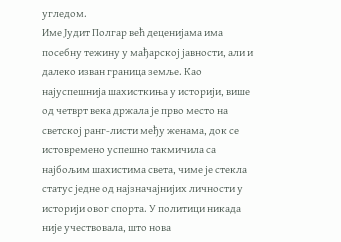угледом.
Име Јудит Полгар већ деценијама има посебну тежину у мађарској јавности, али и далеко изван граница земље. Као најуспешнија шахисткиња у историји, више од четврт века држала је прво место на светској ранг-листи међу женама, док се истовремено успешно такмичила са најбољим шахистима света, чиме је стекла статус једне од најзначајнијих личности у историји овог спорта. У политици никада није учествовала, што нова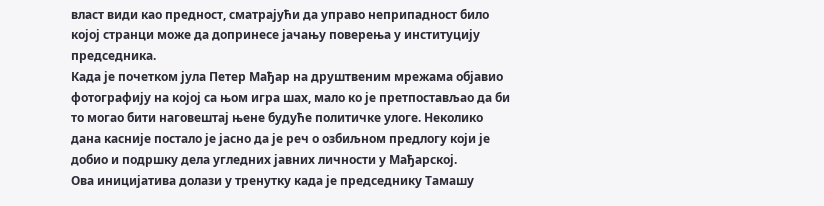власт види као предност, сматрајући да управо неприпадност било којој странци може да допринесе јачању поверења у институцију председника.
Када је почетком јула Петер Мађар на друштвеним мрежама објавио фотографију на којој са њом игра шах, мало ко је претпостављао да би то могао бити наговештај њене будуће политичке улоге. Неколико дана касније постало је јасно да је реч о озбиљном предлогу који је добио и подршку дела угледних јавних личности у Мађарској.
Ова иницијатива долази у тренутку када је председнику Тамашу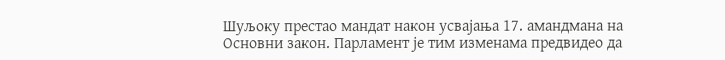Шуљоку престао мандат након усвајања 17. амандмана на Основни закон. Парламент је тим изменама предвидео да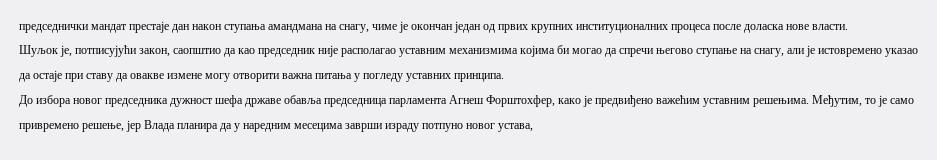председнички мандат престаје дан након ступања амандмана на снагу, чиме је окончан један од првих крупних институционалних процеса после доласка нове власти.
Шуљок је, потписујући закон, саопштио да као председник није располагао уставним механизмима којима би могао да спречи његово ступање на снагу, али је истовремено указао да остаје при ставу да овакве измене могу отворити важна питања у погледу уставних принципа.
До избора новог председника дужност шефа државе обавља председница парламента Агнеш Форштохфер, како је предвиђено важећим уставним решењима. Међутим, то је само привремено решење, јер Влада планира да у наредним месецима заврши израду потпуно новог устава,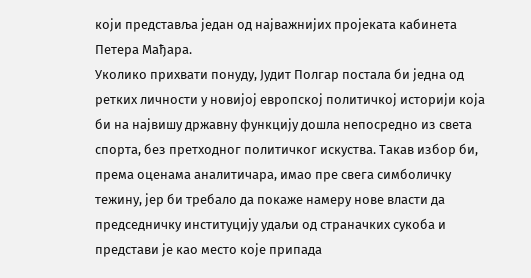који представља један од најважнијих пројеката кабинета Петера Мађара.
Уколико прихвати понуду, Јудит Полгар постала би једна од ретких личности у новијој европској политичкој историји која би на највишу државну функцију дошла непосредно из света спорта, без претходног политичког искуства. Такав избор би, према оценама аналитичара, имао пре свега симболичку тежину, јер би требало да покаже намеру нове власти да председничку институцију удаљи од страначких сукоба и представи је као место које припада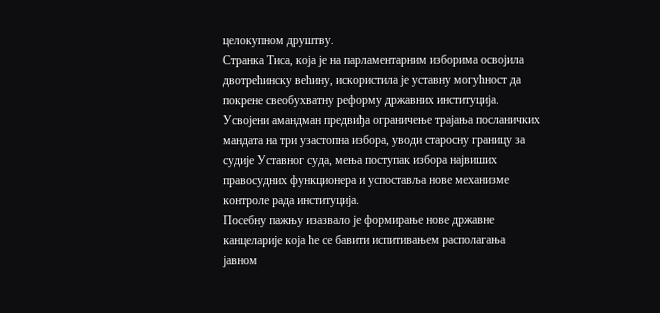целокупном друштву.
Странка Тиса, која је на парламентарним изборима освојила двотрећинску већину, искористила је уставну могућност да покрене свеобухватну реформу државних институција. Усвојени амандман предвиђа ограничење трајања посланичких мандата на три узастопна избора, уводи старосну границу за судије Уставног суда, мења поступак избора највиших правосудних функционера и успоставља нове механизме контроле рада институција.
Посебну пажњу изазвало је формирање нове државне канцеларије која ће се бавити испитивањем располагања јавном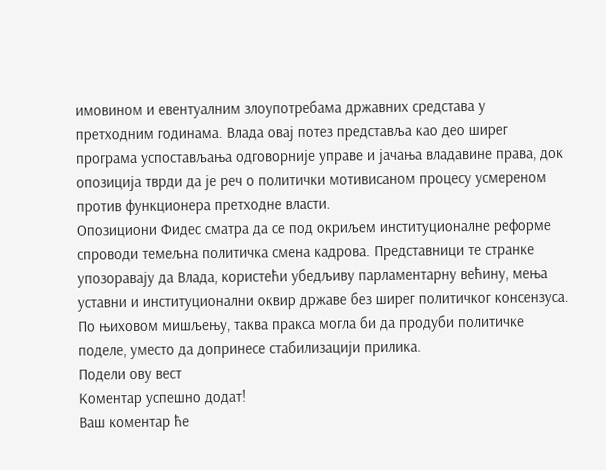имовином и евентуалним злоупотребама државних средстава у претходним годинама. Влада овај потез представља као део ширег програма успостављања одговорније управе и јачања владавине права, док опозиција тврди да је реч о политички мотивисаном процесу усмереном против функционера претходне власти.
Опозициони Фидес сматра да се под окриљем институционалне реформе спроводи темељна политичка смена кадрова. Представници те странке упозоравају да Влада, користећи убедљиву парламентарну већину, мења уставни и институционални оквир државе без ширег политичког консензуса. По њиховом мишљењу, таква пракса могла би да продуби политичке поделе, уместо да допринесе стабилизацији прилика.
Подели ову вест
Комeнтар успeшно додат!
Ваш комeнтар ћe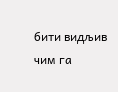бити видљив чим га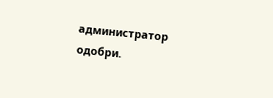администратор одобри.